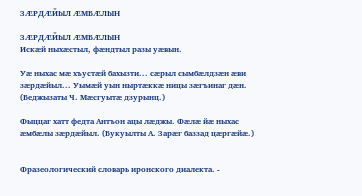ЗÆРДÆЙЫЛ ÆМБÆЛЫН

ЗÆРДÆЙЫЛ ÆМБÆЛЫН
Искæй ныхæстыл, фæндтыл разы уæвын.

Уæ ныхас мæ хъустæй бахызти... сæрыл сымбæлдзæн æви зæрдæйыл... Уымæй уын ныртæккæ ницы зæгъинаг дæн. (Беджызаты Ч. Мæсгуытæ дзурынц.)

Фыццаг хатт федта Антъон ацы лæджы. Фæлæ йæ ныхас æмбæлы зæрдæйыл. (Букуылты А. Зарæг баззад цæргæйæ.)


Фразеологический словарь иронского диалекта. -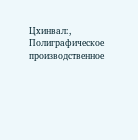Цхинвал:, Полиграфическое производственное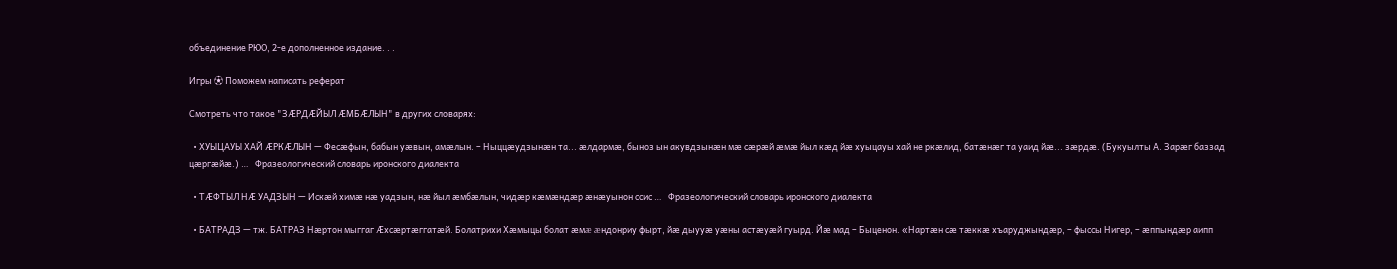объединение РЮО, 2-е дополненное издание. . .

Игры ⚽ Поможем написать реферат

Смотреть что такое "ЗÆРДÆЙЫЛ ÆМБÆЛЫН" в других словарях:

  • ХУЫЦАУЫ ХАЙ ÆРКÆЛЫН — Фесæфын, бабын уæвын, амæлын. – Ныццæудзынæн та... æлдармæ, быноз ын акувдзынæн мæ сæрæй æмæ йыл кæд йæ хуыцауы хай не ркæлид, батæнæг та уаид йæ... зæрдæ. (Букуылты А. Зарæг баззад цæргæйæ.) …   Фразеологический словарь иронского диалекта

  • ТÆФТЫЛ НÆ УАДЗЫН — Искæй химæ нæ уадзын, нæ йыл æмбæлын, чидæр кæмæндæр æнæуынон ссис …   Фразеологический словарь иронского диалекта

  • БАТРАДЗ — тж. БАТРАЗ Нæртон мыггаг Æхсæртæггатæй. Болатрихи Хæмыцы болат æмæ æндонриу фырт, йæ дыууæ уæны астæуæй гуырд. Йæ мад – Быценон. «Нартæн сæ тæккæ хъаруджындæр, – фыссы Нигер, – æппындæр аипп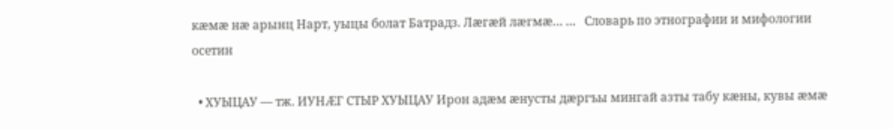кæмæ нæ арынц Нарт, уыцы болат Батрадз. Лæгæй лæгмæ… …   Словарь по этнографии и мифологии осетин

  • ХУЫЦАУ — тж. ИУНÆГ СТЫР ХУЫЦАУ Ирон адæм æнусты дæргъы мингай азты табу кæны, кувы æмæ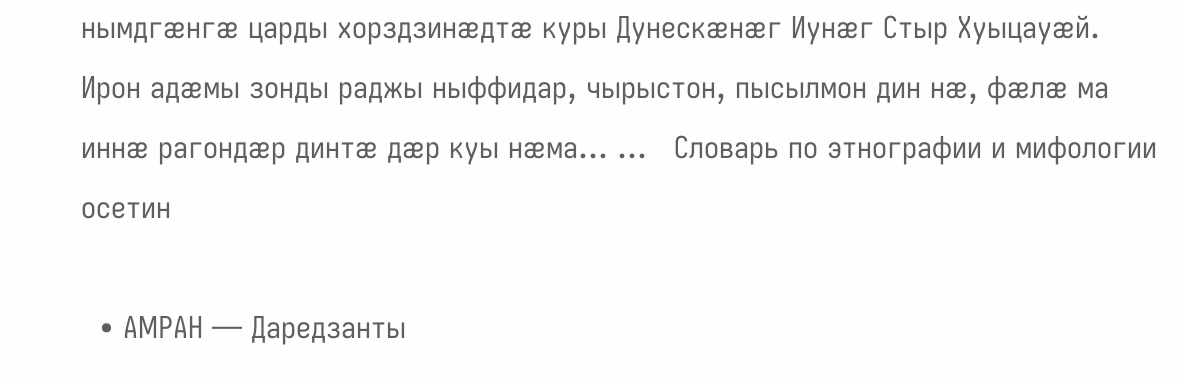нымдгæнгæ царды хорздзинæдтæ куры Дунескæнæг Иунæг Стыр Хуыцауæй. Ирон адæмы зонды раджы ныффидар, чырыстон, пысылмон дин нæ, фæлæ ма иннæ рагондæр динтæ дæр куы нæма… …   Словарь по этнографии и мифологии осетин

  • АМРАН — Даредзанты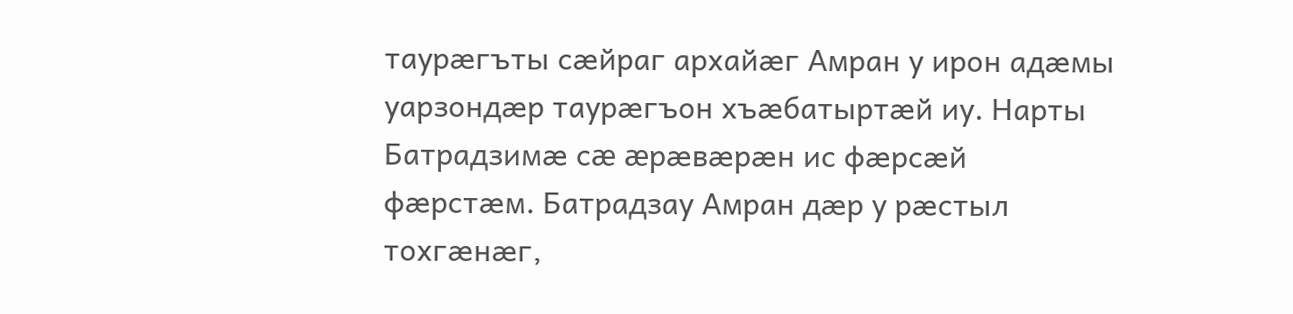таурæгъты сæйраг архайæг Амран у ирон адæмы уарзондæр таурæгъон хъæбатыртæй иу. Нарты Батрадзимæ сæ æрæвæрæн ис фæрсæй фæрстæм. Батрадзау Амран дæр у рæстыл тохгæнæг,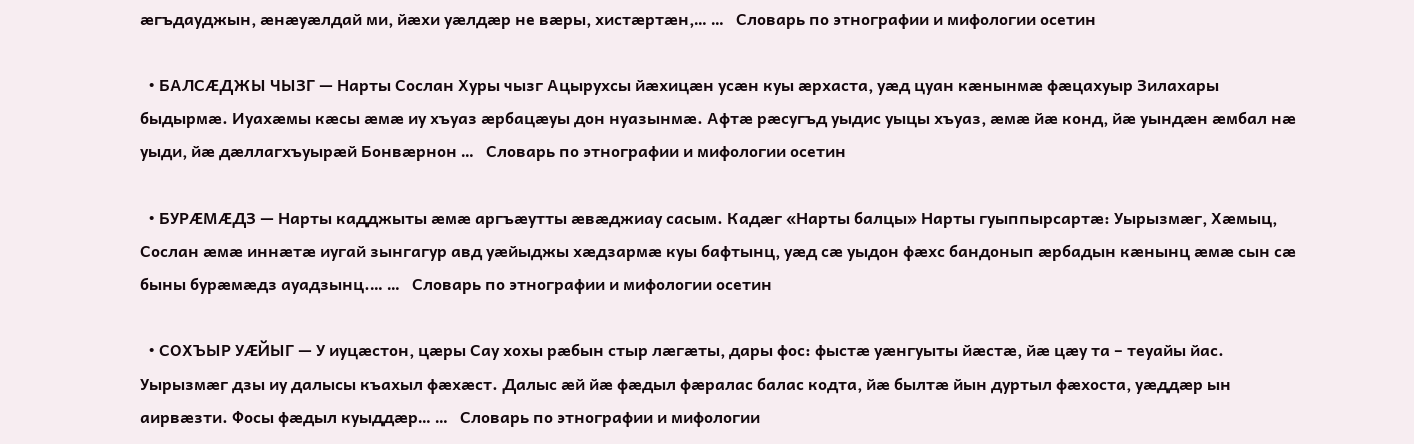æгъдауджын, æнæуæлдай ми, йæхи уæлдæр не вæры, хистæртæн,… …   Словарь по этнографии и мифологии осетин

  • БАЛСÆДЖЫ ЧЫЗГ — Нарты Сослан Хуры чызг Ацырухсы йæхицæн усæн куы æрхаста, уæд цуан кæнынмæ фæцахуыр Зилахары быдырмæ. Иуахæмы кæсы æмæ иу хъуаз æрбацæуы дон нуазынмæ. Афтæ рæсугъд уыдис уыцы хъуаз, æмæ йæ конд, йæ уындæн æмбал нæ уыди, йæ дæллагхъуырæй Бонвæрнон …   Словарь по этнографии и мифологии осетин

  • БУРÆМÆДЗ — Нарты кадджыты æмæ аргъæутты æвæджиау сасым. Кадæг «Нарты балцы» Нарты гуыппырсартæ: Уырызмæг, Хæмыц, Сослан æмæ иннæтæ иугай зынгагур авд уæйыджы хæдзармæ куы бафтынц, уæд сæ уыдон фæхс бандонып æрбадын кæнынц æмæ сын сæ быны бурæмæдз ауадзынц.… …   Словарь по этнографии и мифологии осетин

  • СОХЪЫР УÆЙЫГ — У иуцæстон, цæры Сау хохы рæбын стыр лæгæты, дары фос: фыстæ уæнгуыты йæстæ, йæ цæу та – теуайы йас. Уырызмæг дзы иу далысы къахыл фæхæст. Далыс æй йæ фæдыл фæралас балас кодта, йæ былтæ йын дуртыл фæхоста, уæддæр ын аирвæзти. Фосы фæдыл куыддæр… …   Словарь по этнографии и мифологии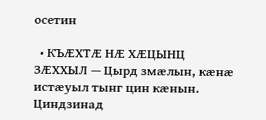осетин

  • КЪÆХТÆ НÆ ХÆЦЫНЦ ЗÆХХЫЛ — Цырд змæлын, кæнæ истæуыл тынг цин кæнын. Циндзинад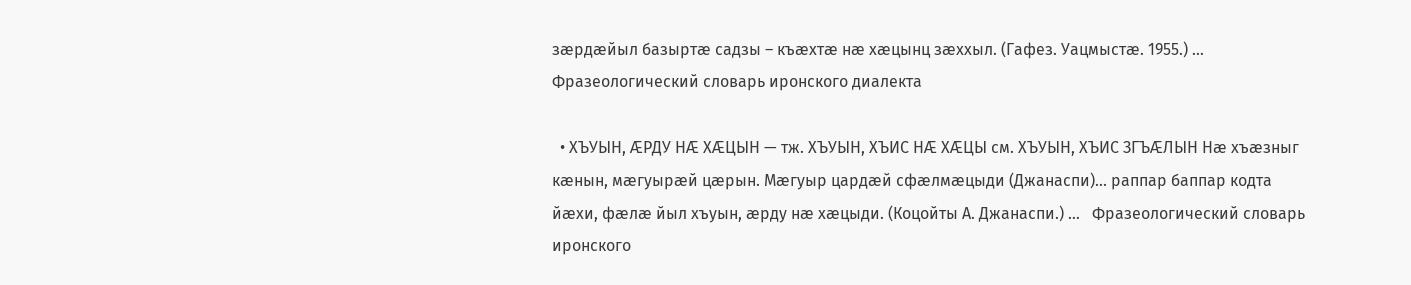зæрдæйыл базыртæ садзы – къæхтæ нæ хæцынц зæххыл. (Гафез. Уацмыстæ. 1955.) …   Фразеологический словарь иронского диалекта

  • ХЪУЫН, ÆРДУ НÆ ХÆЦЫН — тж. ХЪУЫН, ХЪИС НÆ ХÆЦЫ см. ХЪУЫН, ХЪИС ЗГЪÆЛЫН Нæ хъæзныг кæнын, мæгуырæй цæрын. Мæгуыр цардæй сфæлмæцыди (Джанаспи)... раппар баппар кодта йæхи, фæлæ йыл хъуын, æрду нæ хæцыди. (Коцойты А. Джанаспи.) …   Фразеологический словарь иронского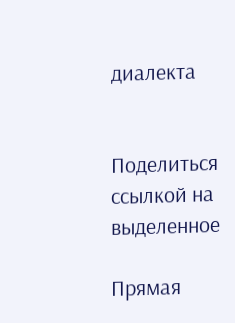диалекта


Поделиться ссылкой на выделенное

Прямая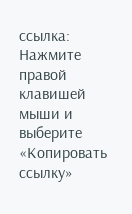ссылка:
Нажмите правой клавишей мыши и выберите «Копировать ссылку»